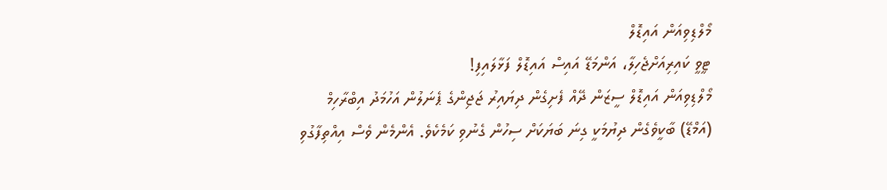މޯލްޑިވިއަން އައިޑޮލް
ޓީވީ ކައިރިއަށްޖެހިލާ، އަންމަޑޭ އައިސް އައިޑޮލް ފަޅާލައިފި!
މޯލްޑިވިއަން އައިޑޮލް ސީޒަން ދޭއް ފެށިގެން ދިޔައިރު ޖަޖިންގެ ޕެނަލުން އަހުމަދު އިބްރާހިމް (އަމްޑޭ) ބާކީވެގެން ދިޔުމަކީ ގިނަ ބަޔަކަށް ސިހުން ގެނުވި ކަމެކެވެ. އެންމެން ވެސް އިއްތިފާގުވި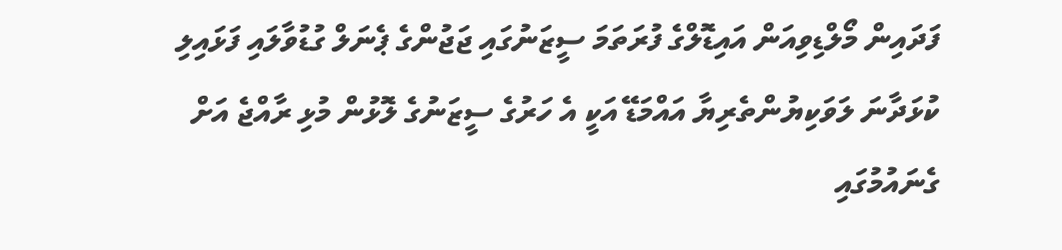ފަދައިން މޯލްޑިވިއަން އައިޑޮލްގެ ފުރަތަމަ ސީޒަނުގައި ޖަޖުންގެ ޕެނަލް ގުޑުވާލައި ފަޅައިލި ކުޅަދާނަ ލަވަކިޔުންތެރިޔާ އައްމަޑޭ އަކީ އެ ހަރުގެ ސީޒަނުގެ ލޮޅުން މުޅި ރާއްޖެ އަށް ގެނައުމުގައި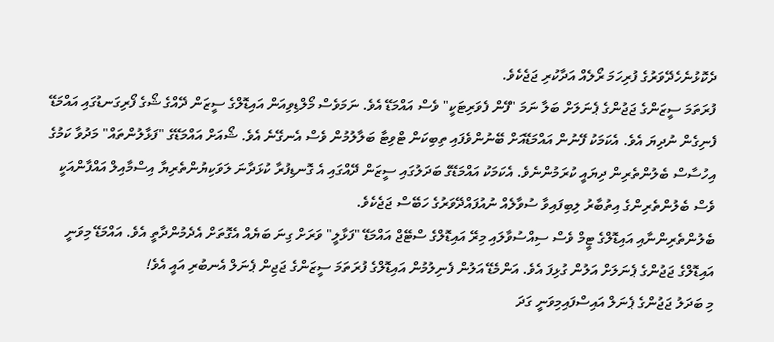ދެކޮޅުނެހެދޭވަރުގެ ފުރިހަމަ ރޯލެއް އަދާކުރި ޖަޖެކެވެ.
ފުރަތަމަ ސީޒަންގެ ޖަޖުންގެ ޕެނަލަށް ބަލާ ނަމަ "ފޭން ފެވަރިޓަކީ" ވެސް އައްމަޑޭ އެވެ. ނަމަވެސް މޯލްޑިވިއަން އައިޑޮލްގެ ސީޒަން ދޭއްގެ ޝޯގެ ފޯރިގަނޑުގައި އައްމަޑޭ ފެނިގެން ނުދިޔަ އެވެ. އެކަމަކު ފޭނުން އައްމަޑޭއަށް ބޭނުންވެފައި ތިބިކަން ޓްވިޓާ ބަލާލުމުން ވެސް އެނގޭނެ އެވެ. ޝޯއަށް އައްމަޑޭގެ "ފަޅާލުންތައް" މަދުވާ ކަމުގެ އިހުސާސް ބެލުންތެރިން ދިޔައީ ކުރަމުންނެވެ. އެކަމަކު އައްމަޑޭގެ ބަދަލުގައި ސީޒަން ދޭއްގައި އެ ގޮނޑިފުރާ ކުޅަދާނަ ލަވަކިޔުންތެރިޔާ އިސްމާއިލް އައްފާންއަކީ ވެސް ބެލުންތެރިންގެ އިތުބާރު ލިބިފައިވާ ސުވާލެއް ނުއުފައްދޭވަރުގެ ހަބޭސް ޖަޖެކެވެ.
ބެލުންތެރިންނާއި އައިޑޮލްގެ ޓީމް ވެސް ސިއްސުވާލައި މިރޭ އައިޑޮލްގެ ސްޓޭޖް އައްމަޑޭ "ފަޅާލީ" ވަރަށް ގިނަ ބަޔެއް އެގޮތަށް އެދެމުންދާތީ އެވެ. އައްމަޑޭ މިވަނީ އައިޑޮލްގެ ޖަޖުންގެ ޕެނަލަށް އަލުން ގުޅިފަ އެވެ. އަންމެޑޭ އަލުން ފެނިލުމުން އައިޑޮލްގެ ފުރަތަމަ ސީޒަންގެ ޖަޖިން ޕެނަލް އެނބުރި އައީ އެވެ!
މި ބަދަލު ޖަޖުންގެ ޕެނަލް އައިސްފައިމިވަނީ ގަދަ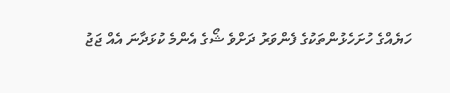ހަޔެއްގެ ހުށަހެޅުންތަކުގެ ފެންވަރު ދަށްވެ ޝޯގެ އެންމެ ކުޅަދާނަ އެއް ޖަޖު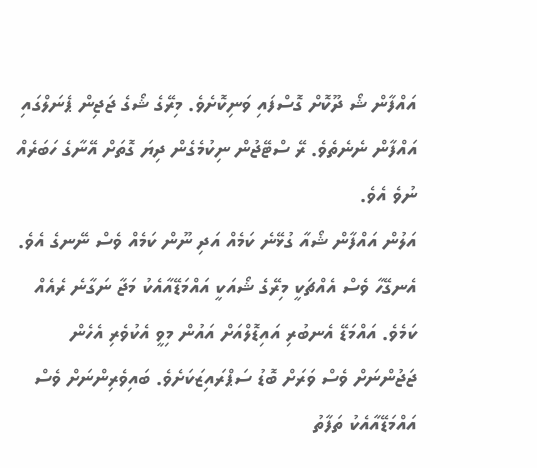އައްފާން ޝޯ ދޫކޮށް ގޮސްފައި ވަނިކޮށެވެ. މިރޭގެ ޝޯގެ ޖަޖިން ޕެނަލްގައި އައްފާން ނެނެތެވެ. ރޭ ސްޓޭޖުން ނިކުމެގެން ދިޔަ ގޮތަށް އޭނާގެ ހަބަރެއް ނުވެ އެވެ.
އަލުން އައްފާން ޝޯއާ ގުޅޭނެ ކަމެއް އަދި ނޫން ކަމެއް ވެސް ނޭނގެ އެވެ. އެނގޭހާ ވެސް އެއްޗަކީ މިރޭގެ ޝޯއަކީ އައްމަޑޭއާއެކު މަޖާ ނަގާނެ ރެއެއް ކަމެވެ. އައްމަޑޭ އެނބުރި އައިޑޮލްއަށް އައުން މިވީ އެކުވެރި އެހެން ޖަޖުންނަށް ވެސް ވަރަށް ބޮޑު ސަޕްރައިޒަކަށެވެ. ބައިވެރިންނަށް ވެސް އައްމަޑޭއާއެކު ތަފާތު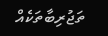ތަޖުރިބާތަކެއް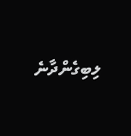ލިބިގެންދާނެ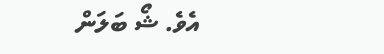އެވެ. ޝޯ ބަލަން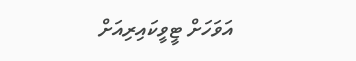އަވަހަށް ޓީވީކައިރިއަށް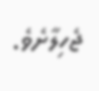ޖެހިލާށެވެ.